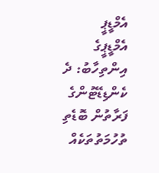އެމްޑީޕީ
އެމްޑީޕީގެ އިންތިހާބު: ދެ ކެންޑިޑޭޓުންގެ ފަރާތުން ބޮޑެތި ތުހުމަތުތަކެއް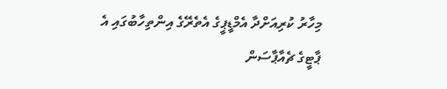މިހާރު ކުރިއަށްދާ އެމްޑީޕީގެ އެތެރޭގެ އިންތިހާބުގައި އެ ޕާޓީގެ ޗެއާޕާސަން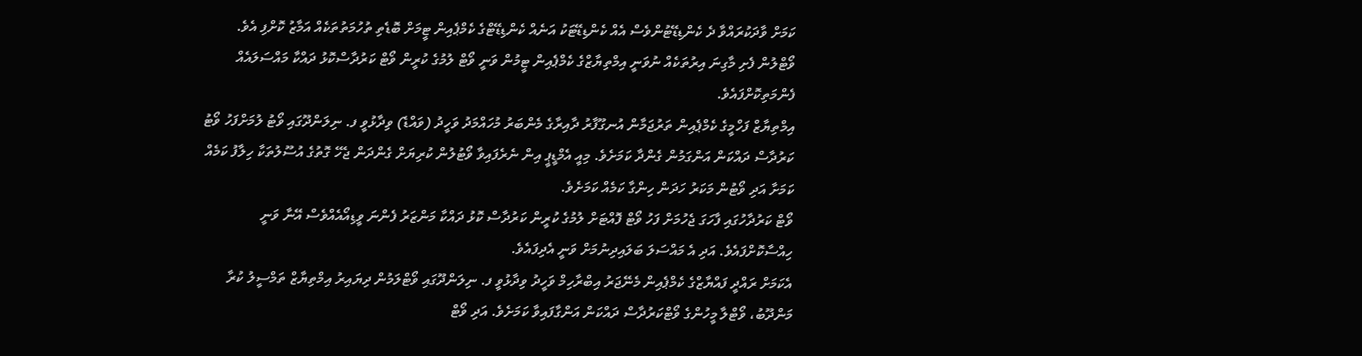ކަމަށް ވާދަކުރައްވާ ދެ ކެންޑިޑޭޓުންވެސް އެއް ކެންޑިޑޭޓަކު އަނެއް ކެންޑިޑޭޓްގެ ކެމްޕެއިން ޓީމަށް ބޮޑެތި ތުހުމަތުތަކެއް އަމާޒު ކޮށްފި އެވެ.
ވޯޓްލުން ފެށި މާގިނަ އިރުތަކެއް ނުވަނީ އިމްތިޔާޒްގެ ކެމްޕެއިން ޓީމުން ވަނީ ވޯޓް ލުމުގެ ކުރީން ވޯޓް ކަރުދާސްކޮޅު ދައްކާ މައްސަލައެއް ފެންމަތިކޮށްފައެވެ.
އިމްތިޔާޒް ފަހްމީގެ ކެމްޕެއިން ތަރުޖަމާން އުނގޫފާރު ދާއިރާގެ މެންބަރު މުހައްމަދު ވަހީދު (ވައްޑެ) ވިދާޅުވީ ފ. ނިލަންދޫގައި ވޯޓު ލުމަށްފަހު ވޯޓު ކަރުދާސް ދައްކަން އަންގަމުން ގެންދާ ކަމަށެވެ. މިއީ އެމްޑީޕީ އިން ނެރެފައިވާ ވޯޓުލުން ކުރިޔަށް ގެންދަން ޖެހޭ ގޮތުގެ އުސޫލުތަކާ ހިލާފު ކަމެއް ކަމަށާ އަދި ވޯޓުން މަކަރު ހަދަން ހިންގާ ކަމެއް ކަމަށެވެ.
ވޯޓް ކަރުދާހުގައި ފާހަގަ ޖެހުމަށް ފަހު ވޯޓް ފޮއްޓަށް ލުމުގެ ކުރީން ކަރުދާސް ކޮޅު ދައްކާ މަންޒަރު ފެންނަ ވީޑިއޯއެއްވެސް އޭނާ ވަނީ ހިއްސާކޮށްފައެވެ. އަދި އެ މައްސަލަ ބަލައިދިނުމަށް ވަނީ އެދިފައެވެ.
އެކަމަށް ރައްދީ ފައްޔާޒްގެ ކެމްޕެއިން މެނޭޖަރު އިބްރާހިމް ވަހީދު ވިދާޅުވީ ފ. ނިލަންދޫގައި ވޯޓްލަމުން ދިޔައިރު އިމްތިޔާޒް ތަމްސީލު ކުރާ މަންދޫބު، ވޯޓްލާ މީހުންގެ ވޯޓްކަރުދާސް ދައްކަން އަންގާފައިވާ ކަމަށެވެ. އަދި ވޯޓް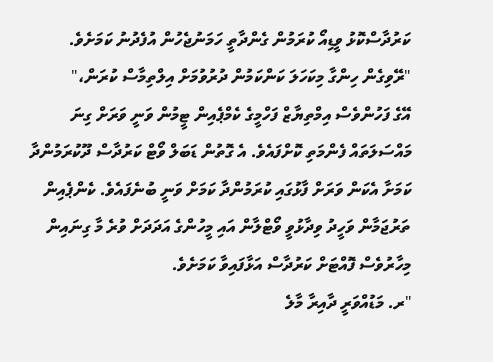ކަރުދާސްކޮޅު ވީޑިއޯ ކުރަމުން ގެންދާތީ ހަމަނުޖެހުން އުފެދުނު ކަމަށެވެ.
"ރޭވިގެން ހިންގާ މިކަހަލަ ކަންކަމުން ދުރުވުމަށް އިލްތިމާސް ކުރަން،"
އޭގެ ފަހުންވެސް އިމްތިޔާޒް ފަހްމީގެ ކެމްޕެއިން ޓީމުން ވަނީ ވަރަށް ގިނަ މައްސަލަތައް ފެންމަތި ކޮށްފައެވެ. އެ ގޮތުން ޑަބަލް ވޯޓް ކަރުދާސް ދޫކުރަމުންދާ ކަމަށާ އެކަން ވަރަށް ފާޅުގައި ކުރަމުންދާ ކަމަށް ވަނީ ބުނެފައެވެ. ކެންޕެއިން ތަރުޖަމާން ވަހީދު ވިދާޅުވީ ވޯޓްލާން އައި މީހުންގެ އަދަދަށް ވުރެ މާ ގިނައިން މިހާރުވެސް ފޮއްޓަށް ކަރުދާސް އަޅާފައިވާ ކަމަށެވެ.
"ރ. މަޑުއްވަރީ ދާއިރާ މާލެ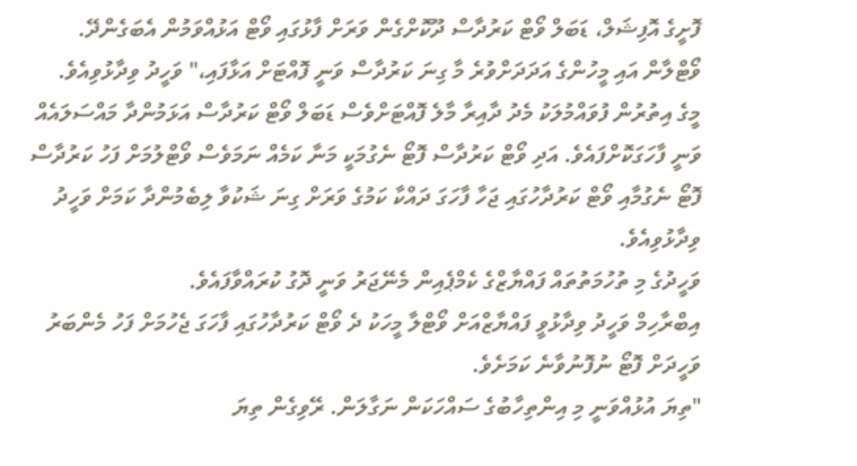ފޮށީގެ އޮފިޝަލް، ޑަބަލް ވޯޓް ކަރުދާސް ދޫކޮށްގެން ވަރަށް ފާޅުގައި ވޯޓް އަޅުއްވަމުން އެބަގެންދޭ. ވޯޓްލާން އައި މީހުންގެ އަދަދަށްވުރެ މާ ގިނަ ކަރުދާސް ވަނީ ފޮއްޓަށް އަޅާފައި،" ވަހީދު ވިދާޅުވިއެވެ.
މީގެ އިތުރުން ފުވައްމުލަކު މެދު ދާއިރާ މާލެ ފޮއްޓަށްވެސް ޑަބަލް ވޯޓް ކަރުދާސް އަޅަމުންދާ މައްސަލައެއް ވަނީ ފާހަގަކޮށްފައެވެ. އަދި ވޯޓް ކަރުދާސް ފޮޓޯ ނެގުމަކީ މަނާ ކަމެއް ނަމަވެސް ވޯޓްލުމަށް ފަހު ކަރުދާސް ފޮޓޯ ނެގުމާއި ވޯޓް ކަރުދާހުގައި ޖަހާ ފާހަގަ ދައްކާ ކަމުގެ ވަރަށް ގިނަ ޝަކުވާ ލިބެމުންދާ ކަމަށް ވަހީދު ވިދާޅުވިއެވެ.
ވަހީދުގެ މި ތުހުމަތުތައް ފައްޔާޒްގެ ކެމްޕެއިން މެނޭޖަރު ވަނީ ދޮގު ކުރައްވާފައެވެ.
އިބްރާހިމް ވަހީދު ވިދާޅުވީ ފައްޔާޒްއަށް ވޯޓްލާ މީހަކު ދެ ވޯޓް ކަރުދާހުގައި ފާހަގަ ޖެހުމަށް ފަހު މެންބަރު ވަހީދަށް ފޮޓޯ ނުފޮނުވާނެ ކަމަށެވެ.
"ތިޔަ އުޅުއްވަނީ މި އިންތިހާބުގެ ސައްހަކަން ނަގާލަން. ރޭވިގެން ތިޔަ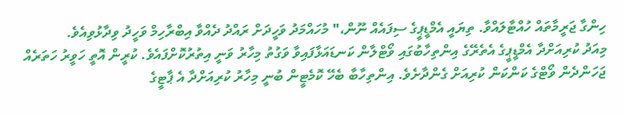ހިންގާ ޖަރީމާތައް ހުއްޓާލައްވާ. ތިޔައީ އެމްޑީޕީގެ ސިފައެއް ނޫން،" މުހައްމަދު ވަހީދަށް ރައްދު ދެއްވާ އިބްރާހިމް ވަހީދު ވިދާޅުވިއެވެ.
މިއަދު ކުރިއަށްދާ އެމްޑީޕީގެ އެތެރޭގެ އިންތިހާބުގައި ވޯޓްލާން ކަނޑައަޅާފައިވާ ވަގުތު މިހާރު ވަނީ އިތުރުކޮށްފައެވެ. ކުރީން އޮތީ ހަވީރު ހަތަރެއް ޖަހަންދެން ވޯޓްގެ ކަންކަން ކުރިއަށް ގެންދާށެވެ. އިންތިހާބާ ބެހޭ ކޮމެޓީން ބުނީ މިހާރު ކުރިއަށްދާ އެ ޕާޓީގެ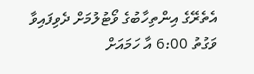އެތެރޭގެ އިންތިހާބުގެ ވޯޓުލުމަށް ދެވިފައިވާ ވަގުތު 6:00 އާ ހަމައަށް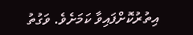އިތުރުކޮށްފައިވާ ކަމަށެވެ. ވަގުތު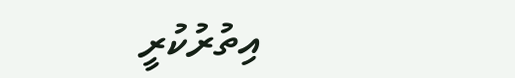އިތުރުކުރީ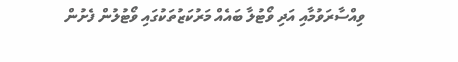ވިއްސާރަވުމާއި އަދި ވޯޓުލާ ބައެއް މަރުކަޒުތަކުގައި ވޯޓުލުން ފެށުން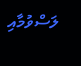ލަސްވުމާއި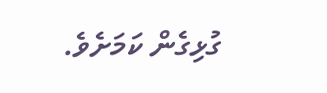ގުޅިގެން ކަމަށެވެ.